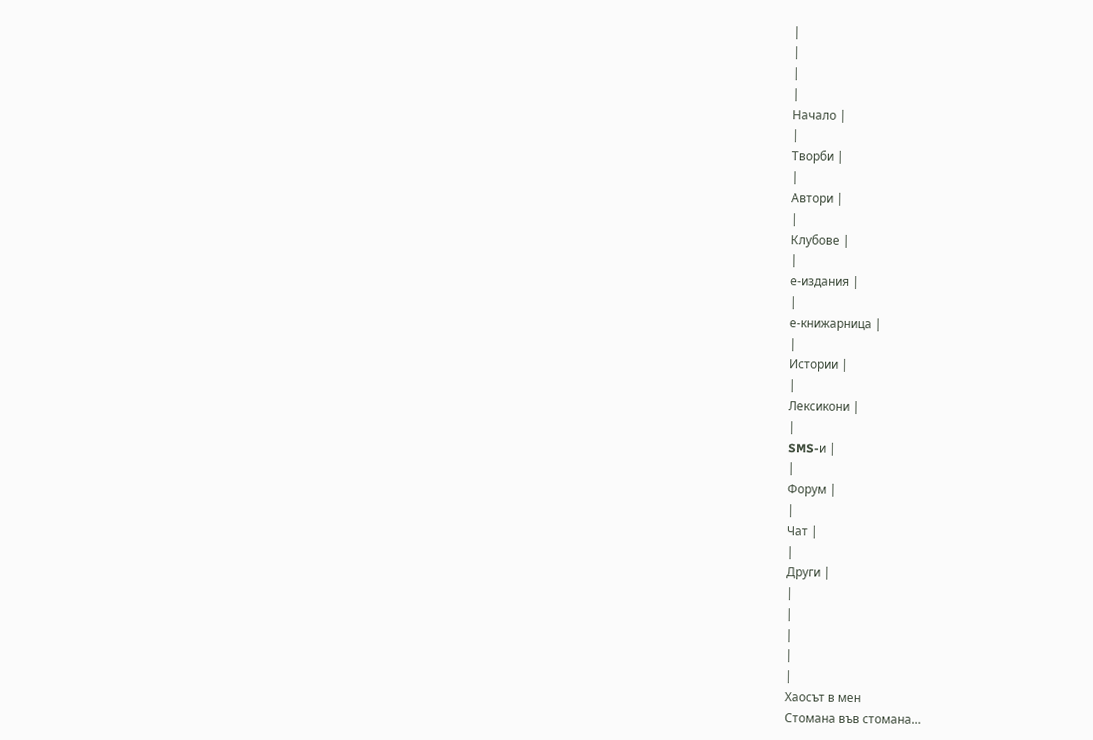|
|
|
|
Начало |
|
Творби |
|
Автори |
|
Клубове |
|
е-издания |
|
е-книжарница |
|
Истории |
|
Лексикони |
|
SMS-и |
|
Форум |
|
Чат |
|
Други |
|
|
|
|
|
Хаосът в мен
Стомана във стомана…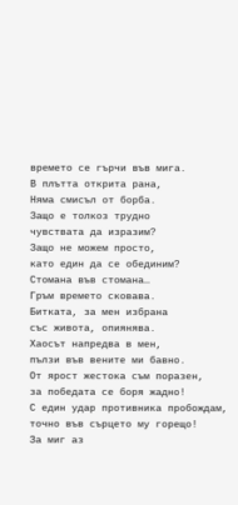времето се гърчи във мига.
В плътта открита рана,
Няма смисъл от борба.
Защо е толкоз трудно
чувствата да изразим?
Защо не можем просто,
като един да се обединим?
Стомана във стомана…
Гръм времето сковава.
Битката, за мен избрана
със живота, опиянява.
Хаосът напредва в мен,
пълзи във вените ми бавно.
От ярост жестока съм поразен,
за победата се боря жадно!
С един удар противника пробождам,
точно във сърцето му горещо!
За миг аз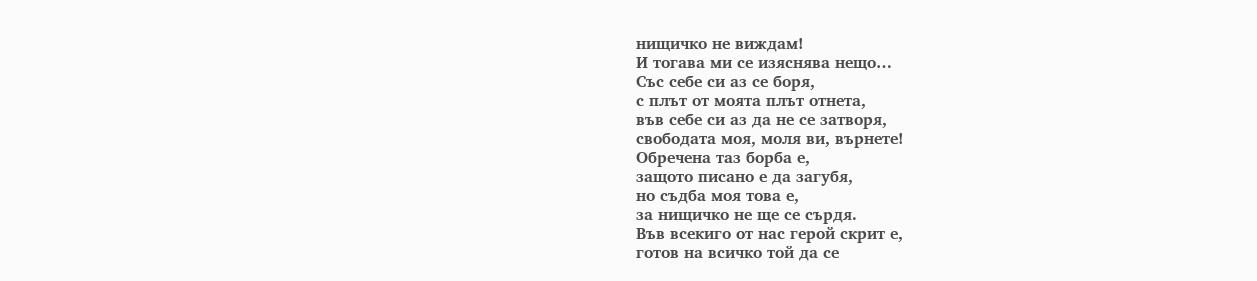нищичко не виждам!
И тогава ми се изяснява нещо…
Със себе си аз се боря,
с плът от моята плът отнета,
във себе си аз да не се затворя,
свободата моя, моля ви, върнете!
Обречена таз борба е,
защото писано е да загубя,
но съдба моя това е,
за нищичко не ще се сърдя.
Във всекиго от нас герой скрит е,
готов на всичко той да се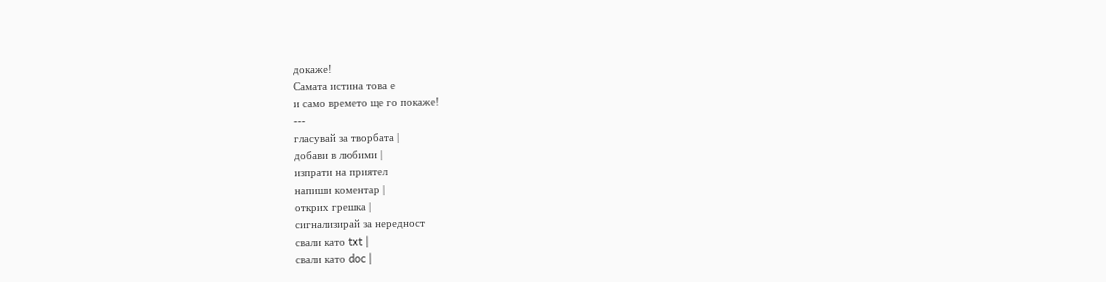докаже!
Самата истина това е
и само времето ще го покаже!
---
гласувай за творбата |
добави в любими |
изпрати на приятел
напиши коментар |
открих грешка |
сигнализирай за нередност
свали като txt |
свали като doc |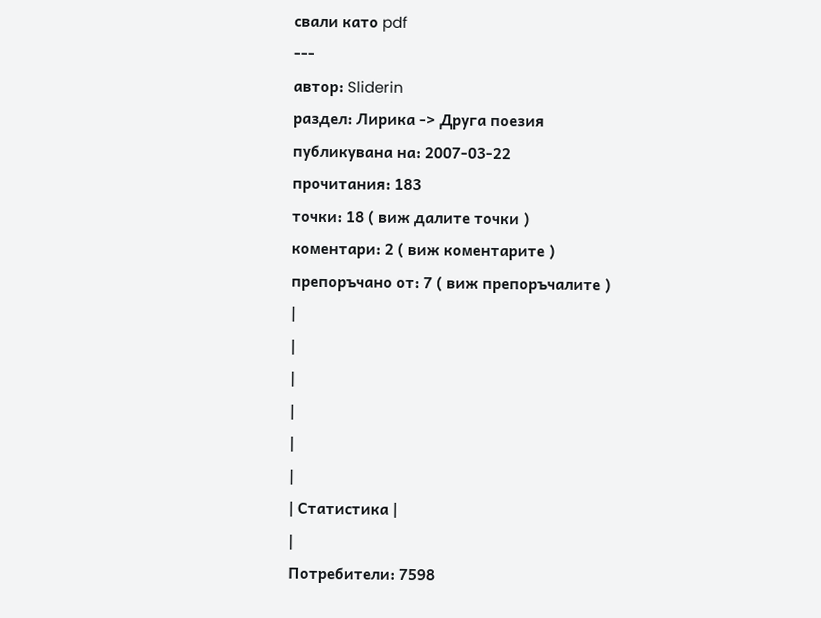свали като pdf
---
автор: Sliderin
раздел: Лирика -> Друга поезия
публикувана на: 2007-03-22
прочитания: 183
точки: 18 ( виж далите точки )
коментари: 2 ( виж коментарите )
препоръчано от: 7 ( виж препоръчалите )
|
|
|
|
|
|
| Статистика |
|
Потребители: 7598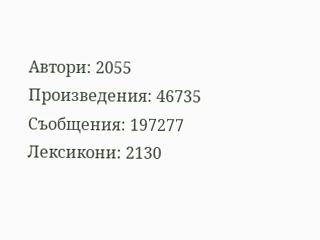Автори: 2055
Произведения: 46735
Съобщения: 197277
Лексикони: 2130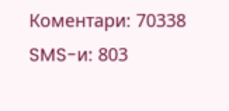Коментари: 70338
SMS-и: 803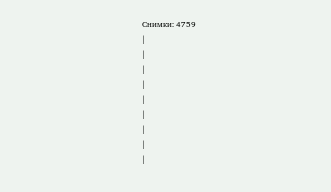Снимки: 4759
|
|
|
|
|
|
|
|
|